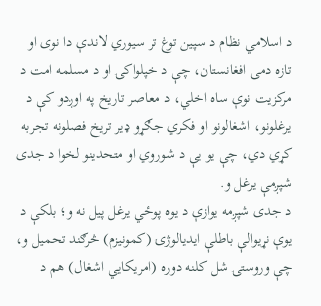د اسلامي نظام د سپین توغ تر سیوري لاندې دا نوی او تازه دمى افغانستان، چې د خپلواکۍ او د مسلمه امت د مرکزیت نوې ساه اخلي، د معاصر تاریخ په اوږدو کې د یرغلونو، اشغالونو او فکري جګړو ډیر تریخ فصلونه تجربه کړي دي، چې یو یې د شوروي او متحدینو لخوا د جدی شپږمې یرغل و.
د جدی شپږمه یوازې د یوه پوځي یرغل پیل نه و؛ بلکې د یوې نړیوالې باطلې ایدیالوژۍ (کمونیزم) څرګند تحمیل و، چې وروستۍ شل کلنه دوره (امریکایي اشغال) هم د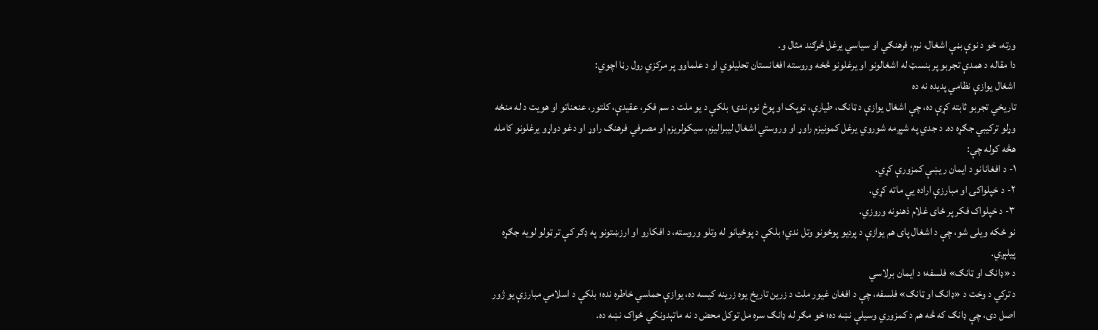ورته، خو د نوې بڼې اشغال، نرم، فرهنګي او سیاسي یرغل څرګند مثال و.
دا مقاله د همدې تجربو پر بنسټ له اشغالونو او یرغلونو څخه وروسته افغانستان تحلیلوي او د علماوو پر مرکزي رول رڼا اچوي:
اشغال یوازې نظامي پدیده نه ده
تاریخي تجربو ثابته کړې ده، چې اشغال یوازې د ټانګ، طیارې، ټوپک او پوځ نوم ندی؛ بلکې د یو ملت د سم فکر، عقیدې، کلتور، عنعناتو او هویت د له منځه وړلو ترکیبي جګړه ده. د جدي په شپږمه شوروي یرغل کمونیزم راوړ او وروستي اشغال لیبراليزم، سیکولریزم او مصرفي فرهنګ راوړ او دغو دواړو یرغلونو کامله هڅه کوله چې:
١- د افغانانو د ایمان ریښې کمزورې کړي.
٢- د خپلواکۍ او مبارزې اراده یې ماته کړي.
٣- د خپلواک فکر پر ځای غلام ذهنونه وروزي.
نو ځکه ویلی شو، چې د اشغال پای هم یوازې د پرديو پوځونو وتل ندي؛ بلکې د پوځیانو له وتلو وروسته، د افکارو او ارزښتونو په ډګر کې تر ټولو لویه جګړه پیلېږي.
د «ډانګ او ټانګ» فلسفه؛ د ایمان برلاسي
د ترکي د وخت د «ډانګ او ټانګ» فلسفه، چې د افغان غیور ملت د زرین تاریخ یوه زرینه کیسه ده، یوازې حماسي خاطره نده؛ بلکې د اسلامي مبارزې یو ژور اصل دی، چې ډانګ که څه هم د کمزوري وسیلې نښه ده؛ خو مګر له ډانګ سره مل توکل محض د نه ماتېدونکي ځواک نښه ده.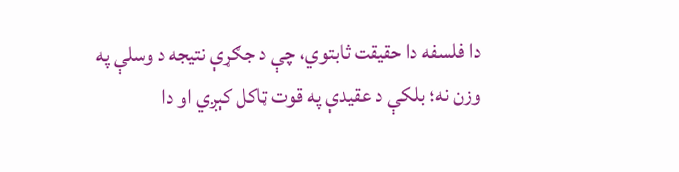دا فلسفه دا حقیقت ثابتوي، چې د جګړې نتیجه د وسلې په وزن نه؛ بلکې د عقیدې په قوت ټاکل کېږي او دا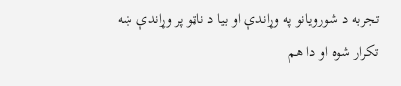تجربه د شورويانو په وړاندې او بیا د ناټو پر وړاندې ښه تکرار شوه او دا هم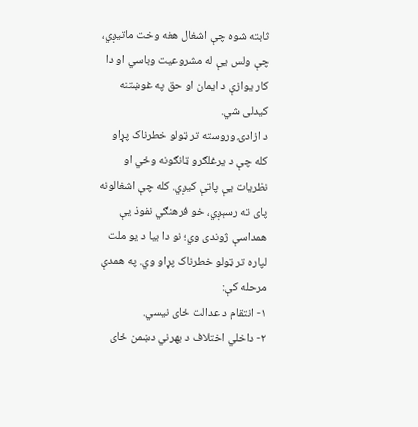ثابته شوه چې اشغال هغه وخت ماتیږي، چې ولس یې له مشروعیت وباسي او دا کار یوازې د ایمان او حق په غوښتنه کیدلی شي.
د ازادۍ وروسته تر ټولو خطرناک پړاو
کله چې د یرغلګرو ټانګونه وځي او نظریات یې پاتې کیږي. کله چې اشغالونه پای ته رسېږي، خو فرهنګي نفوذ یې همداسې ژوندی وي؛ نو دا بیا د یو ملت لپاره تر ټولو خطرناک پړاو وي. په همدې مرحله کې:
١- انتقام د عدالت ځای نیسي.
٢- داخلي اختلاف د بهرني دښمن ځای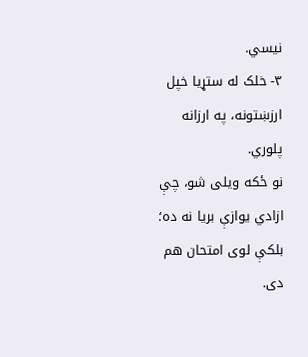نیسي.
٣- خلک له ستړیا خپل ارزښتونه، په ارزانه پلوري.
نو ځکه ویلی شو، چې ازادي یوازې بریا نه ده؛ بلکې لوی امتحان هم دی.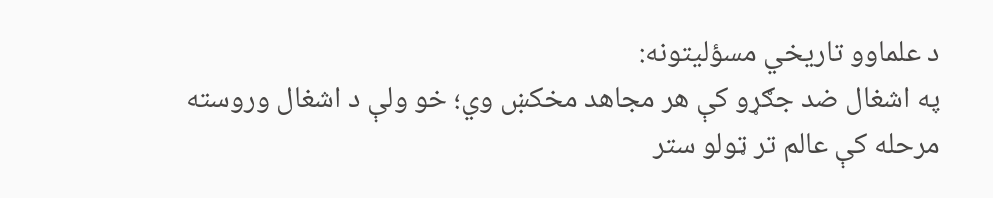د علماوو تاریخي مسؤلیتونه:
په اشغال ضد جګړو کې هر مجاهد مخکښ وي؛ خو ولې د اشغال وروسته مرحله کې عالم تر ټولو ستر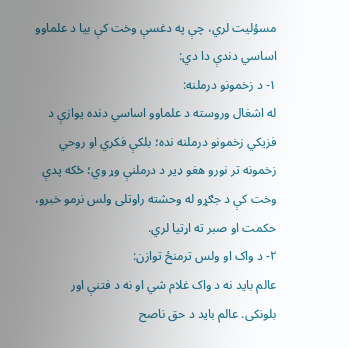مسؤلیت لري، چې په دغسې وخت کې بیا د علماوو اساسي دندې دا دي:
١- د زخمونو درملنه:
له اشغال وروسته د علماوو اساسي دنده یوازې د فزیکي زخمونو درملنه نده؛ بلکې فکري او روحي زخمونه تر نورو هغو ډیر د درملنې وړ وي؛ ځکه پدې وخت کې د جګړو له وحشته راوتلی ولس نرمو خبرو، حکمت او صبر ته اړتیا لري.
٢- د واک او ولس ترمنځ توازن:
عالم باید نه د واک غلام شي او نه د فتنې اور بلونکی. عالم باید د حق ناصح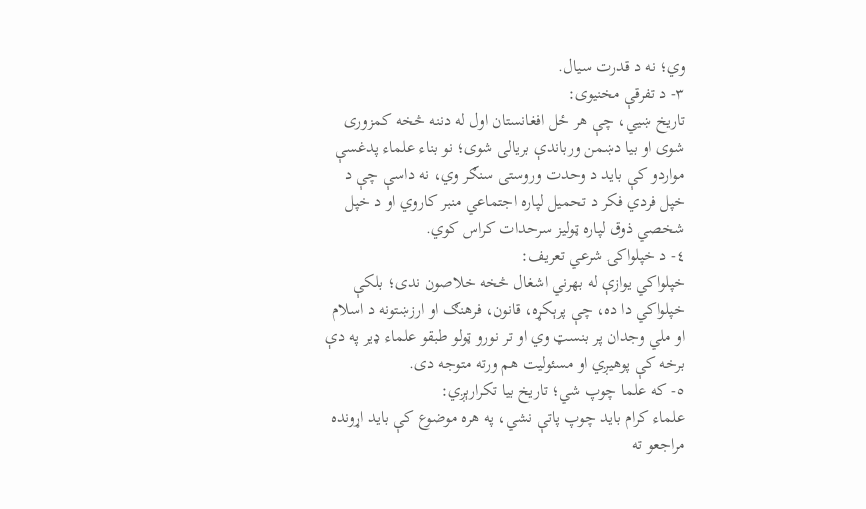وي؛ نه د قدرت سیال.
٣- د تفرقې مخنیوی:
تاریخ ښيي، چې هر ځل افغانستان اول له دننه څخه کمزوری شوی او بیا دښمن ورباندې بریالی شوی؛ نو بناء علماء پدغسې مواردو کې باید د وحدت وروستی سنګر وي، نه داسې چې د خپل فردي فکر د تحمیل لپاره اجتماعي منبر کاروي او د خپل شخصي ذوق لپاره ټولیز سرحدات کراس کوي.
٤- د خپلواکۍ شرعي تعریف:
خپلواکي یوازې له بهرني اشغال څخه خلاصون ندی؛ بلکې خپلواکي دا ده، چې پرېکړه، قانون، فرهنګ او ارزښتونه د اسلام او ملي وجدان پر بنسټ وي او تر نورو ټولو طبقو علماء ډیر په دې برخه کې پوهیږي او مسئولیت هم ورته متوجه دی.
٥- که علما چوپ شي؛ تاریخ بیا تکرارېږي:
علماء کرام باید چوپ پاتې نشي، په هره موضوع کې باید اړونده مراجعو ته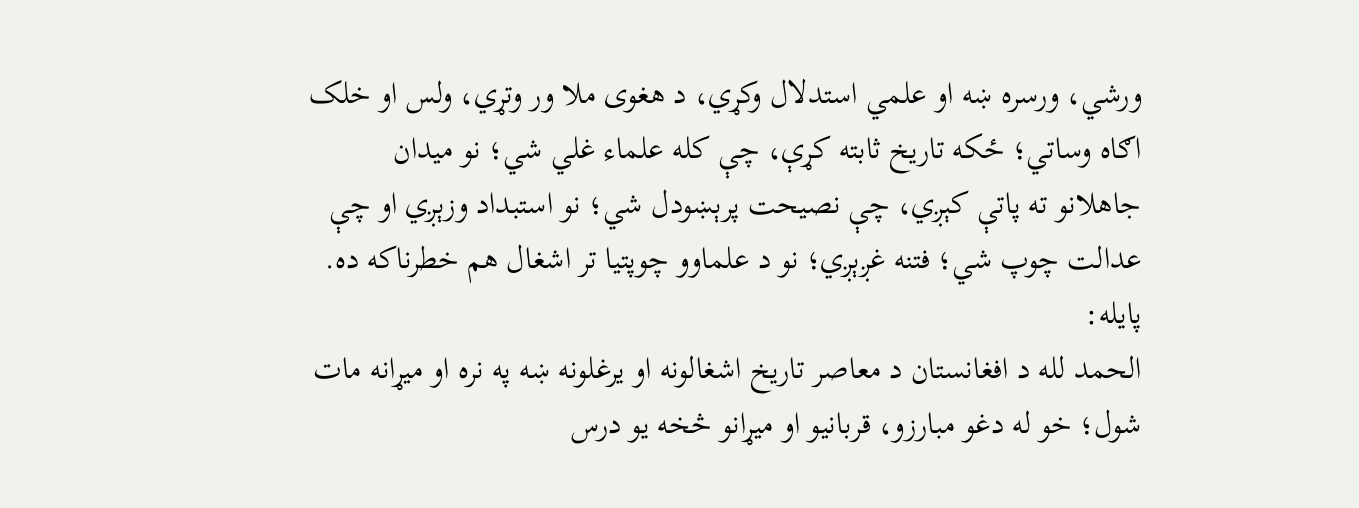ورشي، ورسره ښه او علمي استدلال وکړي، د هغوی ملا ور وتړي، ولس او خلک اګاه وساتي؛ ځکه تاریخ ثابته کړې، چې کله علماء غلي شي؛ نو میدان جاهلانو ته پاتې کېږي، چې نصیحت پرېښودل شي؛ نو استبداد وزېږي او چې عدالت چوپ شي؛ فتنه غږېږي؛ نو د علماوو چوپتیا تر اشغال هم خطرناکه ده.
پايله:
الحمد لله د افغانستان د معاصر تاریخ اشغالونه او یرغلونه ښه په نره او میړانه مات شول؛ خو له دغو مبارزو، قربانیو او میړانو څخه یو درس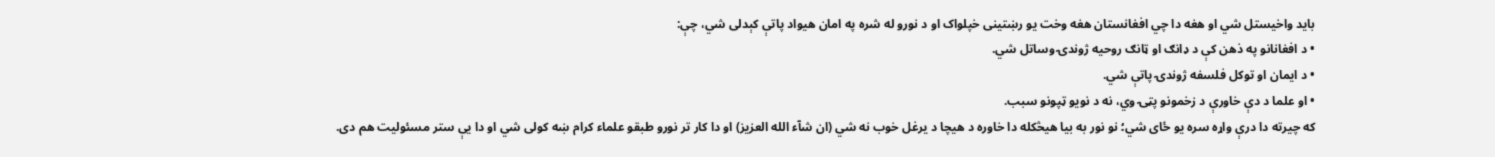باید واخیستل شي او هغه دا چي افغانستان هغه وخت یو رښتینی خپلواک او د نورو له شره په امان هیواد پاتې کېدلی شي، چې:
• د افغانانو په ذهن کې د ډانګ او ټانګ روحیه ژوندۍ وساتل شي.
• د ایمان او توکل فلسفه ژوندۍ پاتې شي.
• او علما د دې خاورې د زخمونو پټۍ وي، نه د نویو ټپونو سبب.
که چیرته دا درې واړه سره یو ځای شي؛ نو نور به بیا هیڅکله دا خاوره د هیچا د یرغل خوب نه شي (ان شآء الله العزیز) او دا کار تر نورو طبقو علماء کرام ښه کولی شي او دا یې ستر مسئولیت هم دی.